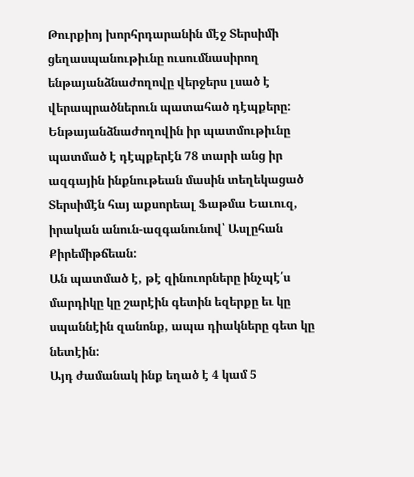Թուրքիոյ խորհրդարանին մէջ Տերսիմի ցեղասպանութիւնը ուսումնասիրող ենթայանձնաժողովը վերջերս լսած է վերապրածներուն պատահած դէպքերը:
Ենթայանձնաժողովին իր պատմութիւնը պատմած է դէպքերէն 78 տարի անց իր ազգային ինքնութեան մասին տեղեկացած Տերսիմէն հայ աքսորեալ Ֆաթմա Եաւուզ, իրական անուն-ազգանունով՝ Ասլըհան Քիրեմիթճեան:
Ան պատմած է, թէ զինուորները ինչպէ՛ս մարդիկը կը շարէին գետին եզերքը եւ կը սպաննէին զանոնք, ապա դիակները գետ կը նետէին:
Այդ ժամանակ ինք եղած է 4 կամ 5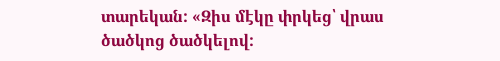տարեկան: «Զիս մէկը փրկեց՝ վրաս ծածկոց ծածկելով: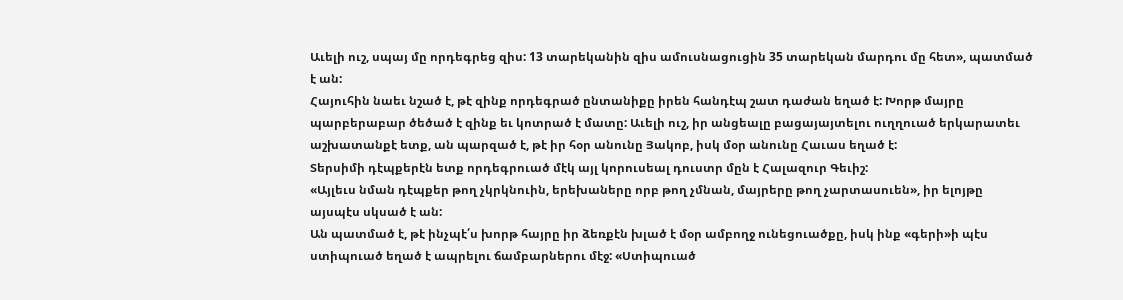Աւելի ուշ, սպայ մը որդեգրեց զիս: 13 տարեկանին զիս ամուսնացուցին 35 տարեկան մարդու մը հետ», պատմած է ան:
Հայուհին նաեւ նշած է, թէ զինք որդեգրած ընտանիքը իրեն հանդէպ շատ դաժան եղած է: Խորթ մայրը պարբերաբար ծեծած է զինք եւ կոտրած է մատը: Աւելի ուշ, իր անցեալը բացայայտելու ուղղուած երկարատեւ աշխատանքէ ետք, ան պարզած է, թէ իր հօր անունը Յակոբ, իսկ մօր անունը Հաւաս եղած է:
Տերսիմի դէպքերէն ետք որդեգրուած մէկ այլ կորուսեալ դուստր մըն է Հալազուր Գեւիշ:
«Այլեւս նման դէպքեր թող չկրկնուին, երեխաները որբ թող չմնան, մայրերը թող չարտասուեն», իր ելոյթը այսպէս սկսած է ան:
Ան պատմած է, թէ ինչպէ՛ս խորթ հայրը իր ձեռքէն խլած է մօր ամբողջ ունեցուածքը, իսկ ինք «գերի»ի պէս ստիպուած եղած է ապրելու ճամբարներու մէջ: «Ստիպուած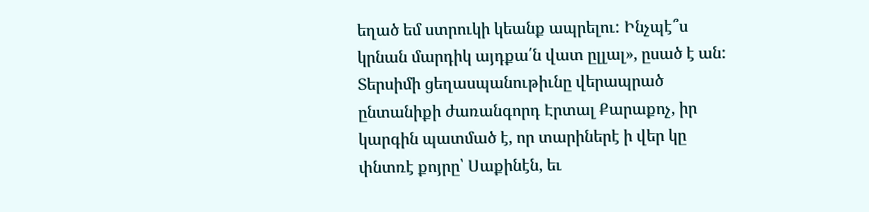եղած եմ ստրուկի կեանք ապրելու: Ինչպէ՞ս կրնան մարդիկ այդքա՛ն վատ ըլլալ», ըսած է ան:
Տերսիմի ցեղասպանութիւնը վերապրած ընտանիքի ժառանգորդ Էրտալ Քարաքոչ, իր կարգին պատմած է, որ տարիներէ ի վեր կը փնտռէ քոյրը՝ Սաքինէն, եւ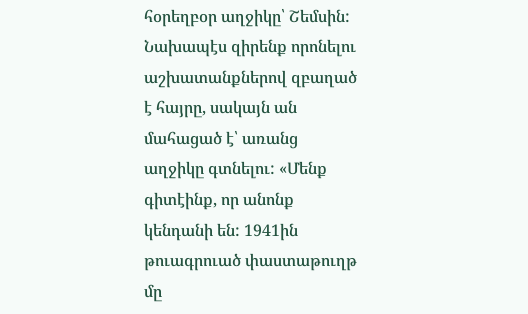հօրեղբօր աղջիկը՝ Շեմսին:
Նախապէս զիրենք որոնելու աշխատանքներով զբաղած է հայրը, սակայն ան մահացած է՝ առանց աղջիկը գտնելու: «Մենք գիտէինք, որ անոնք կենդանի են: 1941ին թուագրուած փաստաթուղթ մը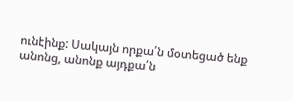ունէինք: Սակայն որքա՛ն մօտեցած ենք անոնց, անոնք այդքա՛ն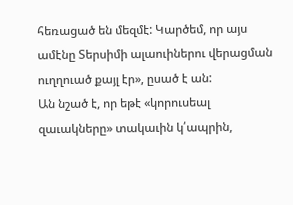հեռացած են մեզմէ: Կարծեմ, որ այս ամէնը Տերսիմի ալաուիներու վերացման ուղղուած քայլ էր», ըսած է ան:
Ան նշած է, որ եթէ «կորուսեալ զաւակները» տակաւին կ՛ապրին,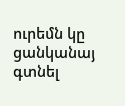ուրեմն կը ցանկանայ գտնել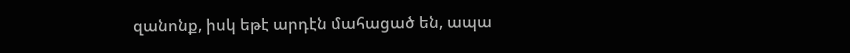զանոնք, իսկ եթէ արդէն մահացած են, ապա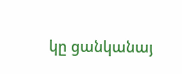կը ցանկանայ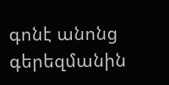գոնէ անոնց գերեզմանին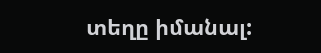տեղը իմանալ: